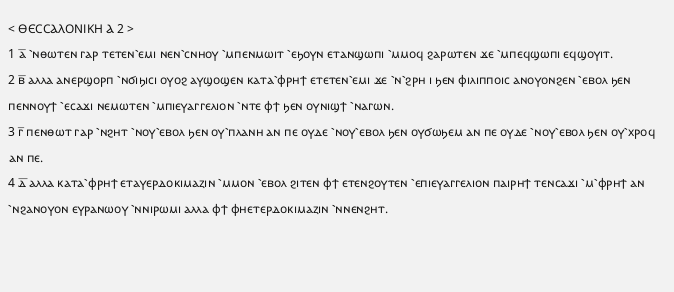< ⲐⲈⲤⲤⲀⲖⲞⲚⲒⲔⲎ Ⲁ 2 >
1 ⲁ̅ ⳿ⲛⲑⲱⲧⲉⲛ ⲅⲁⲣ ⲧⲉⲧⲉⲛ⳿ⲉⲙⲓ ⲛⲉⲛ⳿ⲥⲛⲏⲟⲩ ⳿ⲙⲡⲉⲛⲙⲱⲓⲧ ⳿ⲉϧⲟⲩⲛ ⲉⲧⲁⲛϣⲱⲡⲓ ⳿ⲙⲙⲟϥ ϩⲁⲣⲱⲧⲉⲛ ϫⲉ ⳿ⲙⲡⲉϥϣⲱⲡⲓ ⲉϥϣⲟⲩⲓⲧ.
2 ⲃ̅ ⲁⲗⲗⲁ ⲁⲛⲉⲣϣⲟⲣⲡ ⳿ⲛϭⲓϧⲓⲥⲓ ⲟⲩⲟϩ ⲁⲩϣⲟϣⲉⲛ ⲕⲁⲧⲁ⳿ⲫⲣⲏϯ ⲉⲧⲉⲧⲉⲛ⳿ⲉⲙⲓ ϫⲉ ⳿ⲛ⳿ϩⲣⲏ ⲓ ϧⲉⲛ ⲫⲓⲗⲓⲡⲡⲟⲓⲥ ⲁⲛⲟⲩⲟⲛϩⲉⲛ ⳿ⲉⲃⲟⲗ ϧⲉⲛ ⲡⲉⲛⲛⲟⲩϯ ⳿ⲉⲥⲁϫⲓ ⲛⲉⲙⲱⲧⲉⲛ ⳿ⲙⲡⲓⲉⲩⲁⲅⲅⲉⲗⲓⲟⲛ ⳿ⲛⲧⲉ ⲫϯ ϧⲉⲛ ⲟⲩⲛⲓϣϯ ⳿ⲛⲁⲅⲱⲛ.
3 ⲅ̅ ⲡⲉⲛⲑⲱⲧ ⲅⲁⲣ ⳿ⲛϩⲏⲧ ⳿ⲛⲟⲩ⳿ⲉⲃⲟⲗ ϧⲉⲛ ⲟⲩ⳿ⲡⲗⲁⲛⲏ ⲁⲛ ⲡⲉ ⲟⲩⲇⲉ ⳿ⲛⲟⲩ⳿ⲉⲃⲟⲗ ϧⲉⲛ ⲟⲩϭⲱϧⲉⲙ ⲁⲛ ⲡⲉ ⲟⲩⲇⲉ ⳿ⲛⲟⲩ⳿ⲉⲃⲟⲗ ϧⲉⲛ ⲟⲩ⳿ⲭⲣⲟϥ ⲁⲛ ⲡⲉ.
4 ⲇ̅ ⲁⲗⲗⲁ ⲕⲁⲧⲁ⳿ⲫⲣⲏϯ ⲉⲧⲁⲩⲉⲣⲇⲟⲕⲓⲙⲁⲍⲓⲛ ⳿ⲙⲙⲟⲛ ⳿ⲉⲃⲟⲗ ϩⲓⲧⲉⲛ ⲫϯ ⲉⲧⲉⲛϩⲟⲩⲧⲉⲛ ⳿ⲉⲡⲓⲉⲩⲁⲅⲅⲉⲗⲓⲟⲛ ⲡⲁⲓⲣⲏϯ ⲧⲉⲛⲥⲁϫⲓ ⳿ⲙ⳿ⲫⲣⲏϯ ⲁⲛ ⳿ⲛϩⲁⲛⲟⲩⲟⲛ ⲉⲩⲣⲁⲛⲱⲟⲩ ⳿ⲛⲛⲓⲣⲱⲙⲓ ⲁⲗⲗⲁ ⲫϯ ⲫⲏⲉⲧⲉⲣⲇⲟⲕⲓⲙⲁⲍⲓⲛ ⳿ⲛⲛⲉⲛϩⲏⲧ.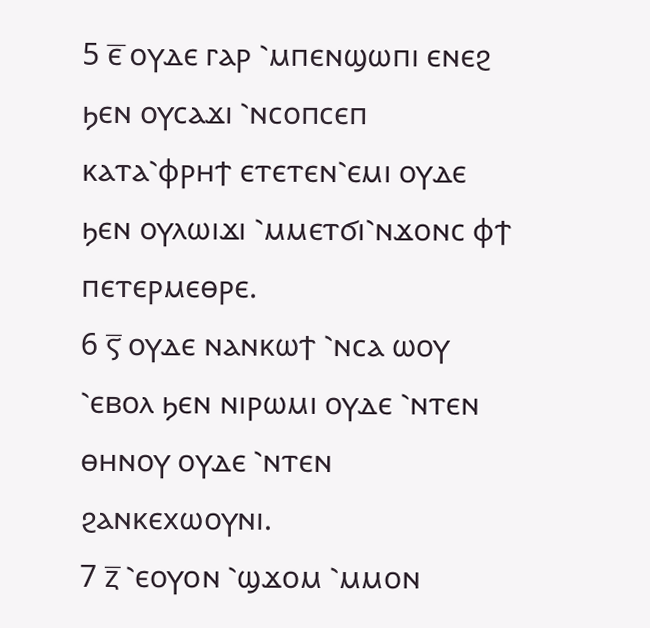5 ⲉ̅ ⲟⲩⲇⲉ ⲅⲁⲣ ⳿ⲙⲡⲉⲛϣⲱⲡⲓ ⲉⲛⲉϩ ϧⲉⲛ ⲟⲩⲥⲁϫⲓ ⳿ⲛⲥⲟⲡⲥⲉⲡ ⲕⲁⲧⲁ⳿ⲫⲣⲏϯ ⲉⲧⲉⲧⲉⲛ⳿ⲉⲙⲓ ⲟⲩⲇⲉ ϧⲉⲛ ⲟⲩⲗⲱⲓϫⲓ ⳿ⲙⲙⲉⲧϭⲓ⳿ⲛϫⲟⲛⲥ ⲫϯ ⲡⲉⲧⲉⲣⲙⲉⲑⲣⲉ.
6 ⲋ̅ ⲟⲩⲇⲉ ⲛⲁⲛⲕⲱϯ ⳿ⲛⲥⲁ ⲱⲟⲩ ⳿ⲉⲃⲟⲗ ϧⲉⲛ ⲛⲓⲣⲱⲙⲓ ⲟⲩⲇⲉ ⳿ⲛⲧⲉⲛ ⲑⲏⲛⲟⲩ ⲟⲩⲇⲉ ⳿ⲛⲧⲉⲛ ϩⲁⲛⲕⲉⲭⲱⲟⲩⲛⲓ.
7 ⲍ̅ ⳿ⲉⲟⲩⲟⲛ ⳿ϣϫⲟⲙ ⳿ⲙⲙⲟⲛ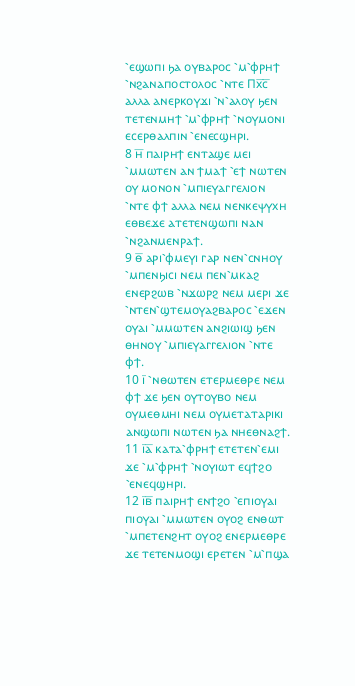⳿ⲉϣⲱⲡⲓ ϧⲁ ⲟⲩⲃⲁⲣⲟⲥ ⳿ⲙ⳿ⲫⲣⲏϯ ⳿ⲛϩⲁⲛⲁⲡⲟⲥⲧⲟⲗⲟⲥ ⳿ⲛⲧⲉ Ⲡⲭ̅ⲥ̅ ⲁⲗⲗⲁ ⲁⲛⲉⲣⲕⲟⲩϫⲓ ⳿ⲛ⳿ⲁⲗⲟⲩ ϧⲉⲛ ⲧⲉⲧⲉⲛⲙⲏϯ ⳿ⲙ⳿ⲫⲣⲏϯ ⳿ⲛⲟⲩⲙⲟⲛⲓ ⲉⲥⲉⲣⲑⲁⲗⲡⲓⲛ ⳿ⲉⲛⲉⲥϣⲏⲣⲓ.
8 ⲏ̅ ⲡⲁⲓⲣⲏϯ ⲉⲛⲧⲁϣⲉ ⲙⲉⲓ ⳿ⲙⲙⲱⲧⲉⲛ ⲁⲛ ϯⲙⲁϯ ⳿ⲉϯ ⲛⲱⲧⲉⲛ ⲟⲩ ⲙⲟⲛⲟⲛ ⳿ⲙⲡⲓⲉⲩⲁⲅⲅⲉⲗⲓⲟⲛ ⳿ⲛⲧⲉ ⲫϯ ⲁⲗⲗⲁ ⲛⲉⲙ ⲛⲉⲛⲕⲉⲯⲩⲭⲏ ⲉⲑⲃⲉϫⲉ ⲁⲧⲉⲧⲉⲛϣⲱⲡⲓ ⲛⲁⲛ ⳿ⲛϩⲁⲛⲙⲉⲛⲣⲁϯ.
9 ⲑ̅ ⲁⲣⲓ⳿ⲫⲙⲉⲩⲓ ⲅⲁⲣ ⲛⲉⲛ⳿ⲥⲛⲏⲟⲩ ⳿ⲙⲡⲉⲛϧⲓⲥⲓ ⲛⲉⲙ ⲡⲉⲛ⳿ⲙⲕⲁϩ ⲉⲛⲉⲣϩⲱⲃ ⳿ⲛϫⲱⲣϩ ⲛⲉⲙ ⲙⲉⲣⲓ ϫⲉ ⳿ⲛⲧⲉⲛ⳿ϣⲧⲉⲙⲟⲩⲁϩⲃⲁⲣⲟⲥ ⳿ⲉϫⲉⲛ ⲟⲩⲁⲓ ⳿ⲙⲙⲱⲧⲉⲛ ⲁⲛϩⲓⲱⲓϣ ϧⲉⲛ ⲑⲏⲛⲟⲩ ⳿ⲙⲡⲓⲉⲩⲁⲅⲅⲉⲗⲓⲟⲛ ⳿ⲛⲧⲉ ⲫϯ.
10 ⲓ̅ ⳿ⲛⲑⲱⲧⲉⲛ ⲉⲧⲉⲣⲙⲉⲑⲣⲉ ⲛⲉⲙ ⲫϯ ϫⲉ ϧⲉⲛ ⲟⲩⲧⲟⲩⲃⲟ ⲛⲉⲙ ⲟⲩⲙⲉⲑⲙⲏⲓ ⲛⲉⲙ ⲟⲩⲙⲉⲧⲁⲧⲁⲣⲓⲕⲓ ⲁⲛϣⲱⲡⲓ ⲛⲱⲧⲉⲛ ϧⲁ ⲛⲏⲉⲑⲛⲁϩϯ.
11 ⲓ̅ⲁ̅ ⲕⲁⲧⲁ⳿ⲫⲣⲏϯ ⲉⲧⲉⲧⲉⲛ⳿ⲉⲙⲓ ϫⲉ ⳿ⲙ⳿ⲫⲣⲏϯ ⳿ⲛⲟⲩⲓⲱⲧ ⲉϥϯϩⲟ ⳿ⲉⲛⲉϥϣⲏⲣⲓ.
12 ⲓ̅ⲃ̅ ⲡⲁⲓⲣⲏϯ ⲉⲛϯϩⲟ ⳿ⲉⲡⲓⲟⲩⲁⲓ ⲡⲓⲟⲩⲁⲓ ⳿ⲙⲙⲱⲧⲉⲛ ⲟⲩⲟϩ ⲉⲛⲑⲱⲧ ⳿ⲙⲡⲉⲧⲉⲛϩⲏⲧ ⲟⲩⲟϩ ⲉⲛⲉⲣⲙⲉⲑⲣⲉ ϫⲉ ⲧⲉⲧⲉⲛⲙⲟϣⲓ ⲉⲣⲉⲧⲉⲛ ⳿ⲙ⳿ⲡϣⲁ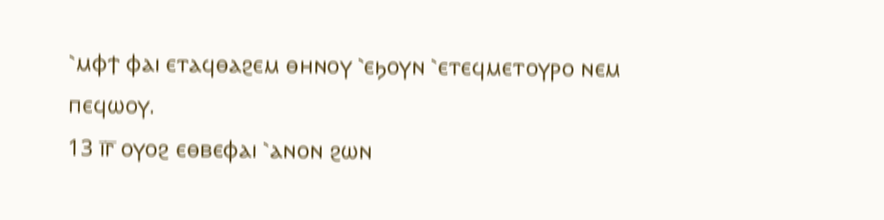⳿ⲙⲫϯ ⲫⲁⲓ ⲉⲧⲁϥⲑⲁϩⲉⲙ ⲑⲏⲛⲟⲩ ⳿ⲉϧⲟⲩⲛ ⳿ⲉⲧⲉϥⲙⲉⲧⲟⲩⲣⲟ ⲛⲉⲙ ⲡⲉϥⲱⲟⲩ.
13 ⲓ̅ⲅ̅ ⲟⲩⲟϩ ⲉⲑⲃⲉⲫⲁⲓ ⳿ⲁⲛⲟⲛ ϩⲱⲛ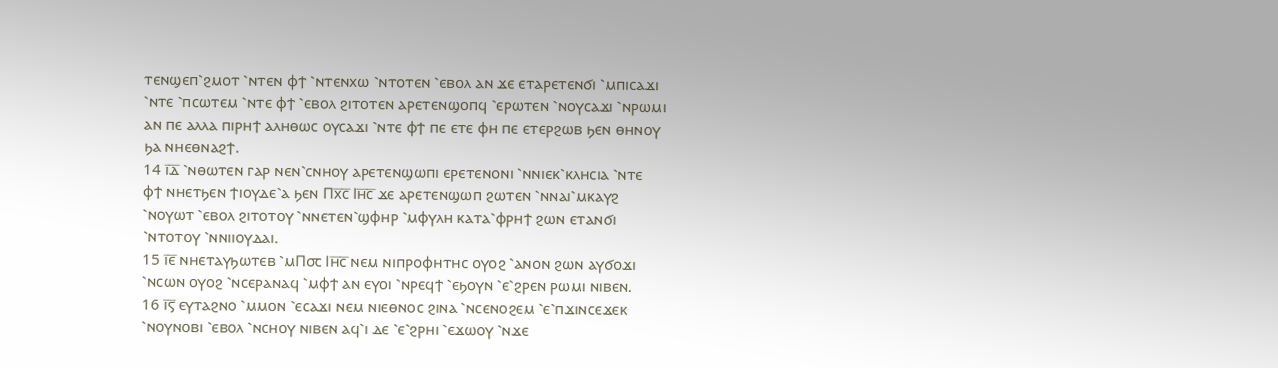ⲧⲉⲛϣⲉⲡ⳿ϩⲙⲟⲧ ⳿ⲛⲧⲉⲛ ⲫϯ ⳿ⲛⲧⲉⲛⲭⲱ ⳿ⲛⲧⲟⲧⲉⲛ ⳿ⲉⲃⲟⲗ ⲁⲛ ϫⲉ ⲉⲧⲁⲣⲉⲧⲉⲛϭⲓ ⳿ⲙⲡⲓⲥⲁϫⲓ ⳿ⲛⲧⲉ ⳿ⲡⲥⲱⲧⲉⲙ ⳿ⲛⲧⲉ ⲫϯ ⳿ⲉⲃⲟⲗ ϩⲓⲧⲟⲧⲉⲛ ⲁⲣⲉⲧⲉⲛϣⲟⲡϥ ⳿ⲉⲣⲱⲧⲉⲛ ⳿ⲛⲟⲩⲥⲁϫⲓ ⳿ⲛⲣⲱⲙⲓ ⲁⲛ ⲡⲉ ⲁⲗⲗⲁ ⲡⲓⲣⲏϯ ⲁⲗⲏⲑⲱⲥ ⲟⲩⲥⲁϫⲓ ⳿ⲛⲧⲉ ⲫϯ ⲡⲉ ⲉⲧⲉ ⲫⲏ ⲡⲉ ⲉⲧⲉⲣϩⲱⲃ ϧⲉⲛ ⲑⲏⲛⲟⲩ ϧⲁ ⲛⲏⲉⲑⲛⲁϩϯ.
14 ⲓ̅ⲇ̅ ⳿ⲛⲑⲱⲧⲉⲛ ⲅⲁⲣ ⲛⲉⲛ⳿ⲥⲛⲏⲟⲩ ⲁⲣⲉⲧⲉⲛϣⲱⲡⲓ ⲉⲣⲉⲧⲉⲛⲟⲛⲓ ⳿ⲛⲛⲓⲉⲕ⳿ⲕⲗⲏⲥⲓⲁ ⳿ⲛⲧⲉ ⲫϯ ⲛⲏⲉⲧϧⲉⲛ ϯⲓⲟⲩⲇⲉ⳿ⲁ ϧⲉⲛ Ⲡⲭ̅ⲥ̅ Ⲓⲏ̅ⲥ̅ ϫⲉ ⲁⲣⲉⲧⲉⲛϣⲱⲡ ϩⲱⲧⲉⲛ ⳿ⲛⲛⲁⲓ⳿ⲙⲕⲁⲩϩ ⳿ⲛⲟⲩⲱⲧ ⳿ⲉⲃⲟⲗ ϩⲓⲧⲟⲧⲟⲩ ⳿ⲛⲛⲉⲧⲉⲛ⳿ϣⲫⲏⲣ ⳿ⲙⲫⲩⲗⲏ ⲕⲁⲧⲁ⳿ⲫⲣⲏϯ ϩⲱⲛ ⲉⲧⲁⲛϭⲓ ⳿ⲛⲧⲟⲧⲟⲩ ⳿ⲛⲛⲓⲓⲟⲩⲇⲁⲓ.
15 ⲓ̅ⲉ̅ ⲛⲏⲉⲧⲁⲩϧⲱⲧⲉⲃ ⳿ⲙⲠ⳪ Ⲓⲏ̅ⲥ̅ ⲛⲉⲙ ⲛⲓⲡⲣⲟⲫⲏⲧⲏⲥ ⲟⲩⲟϩ ⳿ⲁⲛⲟⲛ ϩⲱⲛ ⲁⲩϭⲟϫⲓ ⳿ⲛⲥⲱⲛ ⲟⲩⲟϩ ⳿ⲛⲥⲉⲣⲁⲛⲁϥ ⳿ⲙⲫϯ ⲁⲛ ⲉⲩⲟⲓ ⳿ⲛⲣⲉϥϯ ⳿ⲉϧⲟⲩⲛ ⳿ⲉ⳿ϩⲣⲉⲛ ⲣⲱⲙⲓ ⲛⲓⲃⲉⲛ.
16 ⲓ̅ⲋ̅ ⲉⲩⲧⲁϩⲛⲟ ⳿ⲙⲙⲟⲛ ⳿ⲉⲥⲁϫⲓ ⲛⲉⲙ ⲛⲓⲉⲑⲛⲟⲥ ϩⲓⲛⲁ ⳿ⲛⲥⲉⲛⲟϩⲉⲙ ⳿ⲉ⳿ⲡϫⲓⲛⲥⲉϫⲉⲕ ⳿ⲛⲟⲩⲛⲟⲃⲓ ⳿ⲉⲃⲟⲗ ⳿ⲛⲥⲏⲟⲩ ⲛⲓⲃⲉⲛ ⲁϥ⳿ⲓ ⲇⲉ ⳿ⲉ⳿ϩⲣⲏⲓ ⳿ⲉϫⲱⲟⲩ ⳿ⲛϫⲉ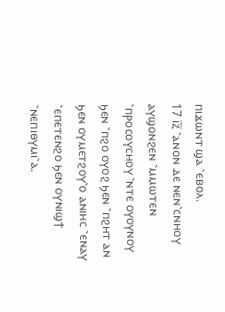ⲡⲓϫⲱⲛⲧ ϣⲁ ⳿ⲉⲃⲟⲗ.
17 ⲓ̅ⲍ̅ ⳿ⲁⲛⲟⲛ ⲇⲉ ⲛⲉⲛ⳿ⲥⲛⲏⲟⲩ ⲁⲩϣⲟⲛϩⲉⲛ ⳿ⲙⲙⲱⲧⲉⲛ ⳿ⲡⲣⲟⲥⲟⲩⲥⲏⲟⲩ ⳿ⲛⲧⲉ ⲟⲩⲟⲩⲛⲟⲩ ϧⲉⲛ ⳿ⲡϩⲟ ⲟⲩⲟϩ ϧⲉⲛ ⳿ⲡϩⲏⲧ ⲁⲛ ϧⲉⲛ ⲟⲩⲙⲉⲧϩⲟⲩ⳿ⲟ ⲁⲛⲓⲏⲥ ⳿ⲉⲛⲁⲩ ⳿ⲉⲡⲉⲧⲉⲛϩⲟ ϧⲉⲛ ⲟⲩⲛⲓϣϯ ⳿ⲛⲉⲡⲓⲑⲩⲙⲓ⳿ⲁ.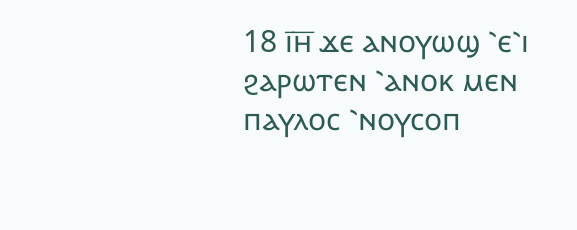18 ⲓ̅ⲏ̅ ϫⲉ ⲁⲛⲟⲩⲱϣ ⳿ⲉ⳿ⲓ ϩⲁⲣⲱⲧⲉⲛ ⳿ⲁⲛⲟⲕ ⲙⲉⲛ ⲡⲁⲩⲗⲟⲥ ⳿ⲛⲟⲩⲥⲟⲡ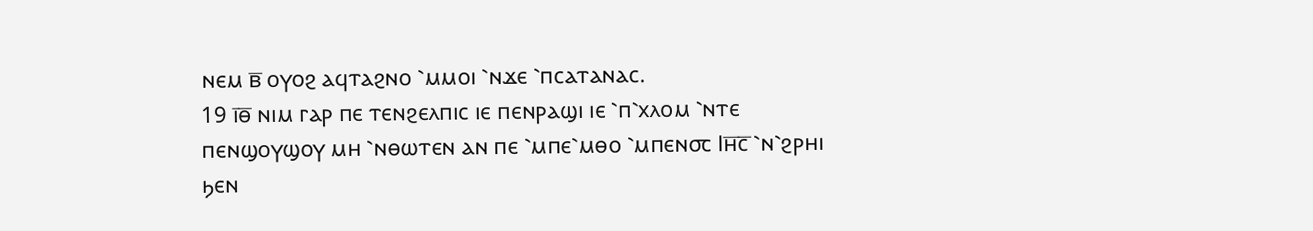ⲛⲉⲙ ⲃ̅ ⲟⲩⲟϩ ⲁϥⲧⲁϩⲛⲟ ⳿ⲙⲙⲟⲓ ⳿ⲛϫⲉ ⳿ⲡⲥⲁⲧⲁⲛⲁⲥ.
19 ⲓ̅ⲑ̅ ⲛⲓⲙ ⲅⲁⲣ ⲡⲉ ⲧⲉⲛϩⲉⲗⲡⲓⲥ ⲓⲉ ⲡⲉⲛⲣⲁϣⲓ ⲓⲉ ⳿ⲡ⳿ⲭⲗⲟⲙ ⳿ⲛⲧⲉ ⲡⲉⲛϣⲟⲩϣⲟⲩ ⲙⲏ ⳿ⲛⲑⲱⲧⲉⲛ ⲁⲛ ⲡⲉ ⳿ⲙⲡⲉ⳿ⲙⲑⲟ ⳿ⲙⲡⲉⲛ⳪ Ⲓⲏ̅ⲥ̅ ⳿ⲛ⳿ϩⲣⲏⲓ ϧⲉⲛ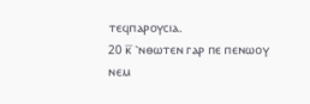ⲧⲉϥⲡⲁⲣⲟⲩⲥⲓⲁ.
20 ⲕ̅ ⳿ⲛⲑⲱⲧⲉⲛ ⲅⲁⲣ ⲡⲉ ⲡⲉⲛⲱⲟⲩ ⲛⲉⲙ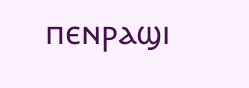ⲡⲉⲛⲣⲁϣⲓ